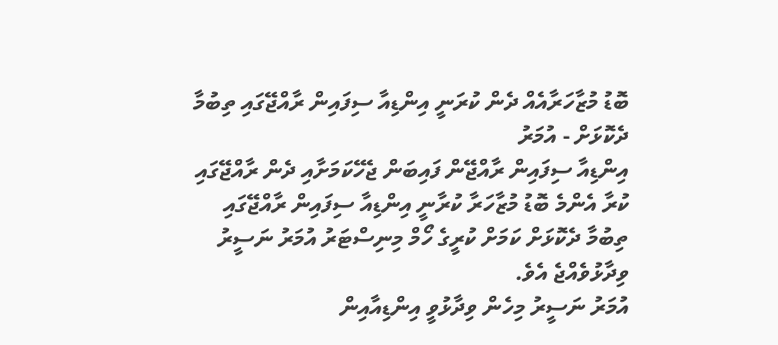ބޮޑު މުޒާހަރާއެއް ދެން ކުރަނީ އިންޑިއާ ސިފައިން ރާއްޖޭގައި ތިބުމާ ދެކޮޅަށް - އުމަރު
އިންޑިއާ ސިފައިން ރާއްޖޭން ފައިބަން ޖެހޭކަމަށާއި ދެން ރާއްޖޭގައި ކުރާ އެންމެ ބޮޑު މުޒާހަރާ ކުރާނީ އިންޑިއާ ސިފައިން ރާއްޖޭގައި ތިބުމާ ދެކޮޅަށް ކަމަށް ކުރީގެ ހޯމް މިނިސްޓަރު އުމަރު ނަސީރު ވިދާޅުވެއްޖެ އެވެ.
އުމަރު ނަސީރު މިހެން ވިދާޅުވީ އިންޑިއާއިން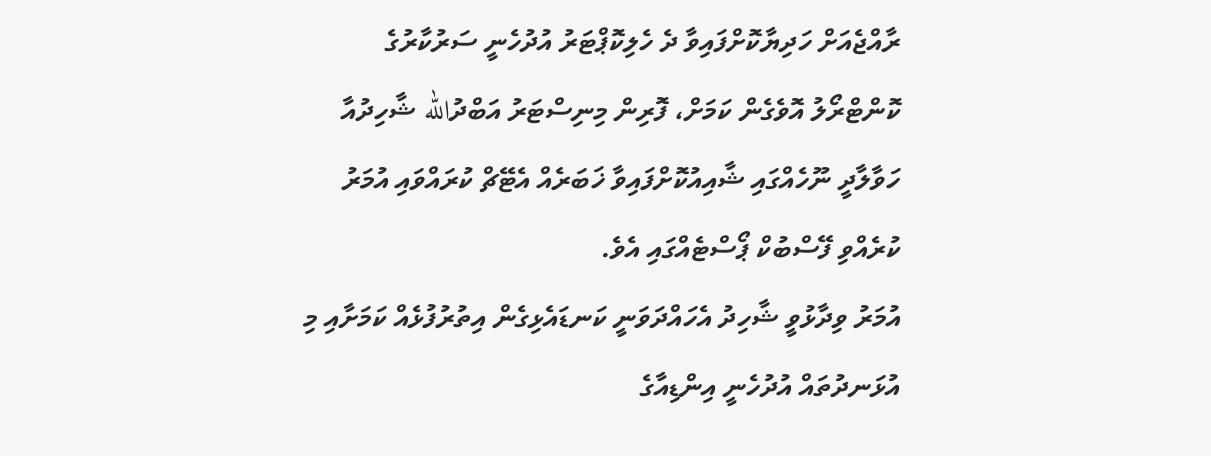ރާއްޖެއަށް ހަދިޔާކޮށްފައިވާ ދެ ހެލިކޮޕްޓަރު އުދުހެނީ ސަރުކާރުގެ ކޮންޓްރޯލު އޮވެގެން ކަމަށް، ފޮރިން މިނިސްޓަރު އަބްދުالله ޝާހިދުއާ ހަވާލާދީ ނޫހެއްގައި ޝާއިއުކޮށްފައިވާ ޚަބަރެއް އެޓޭޗް ކުރައްވައި އުމަރު ކުރެއްވި ފޭސްބުކް ޕޯސްޓެއްގައި އެވެ.
އުމަރު ވިދާޅުވީ ޝާހިދު އެހައްދަވަނީ ކަނޑައެޅިގެން އިތުރުފުޅެއް ކަމަށާއި މި އުޅަނދުތައް އުދުހެނީ އިންޑިއާގެ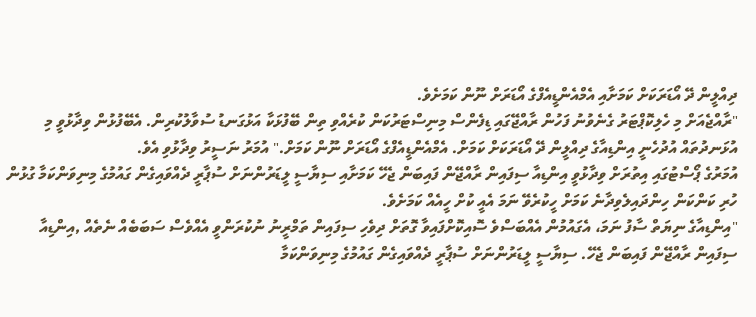ދިއްލީން ދޭ އޯޑަރަކަށް ކަމަށާއި އެމްއެންޑީއެފްގެ އޯޑަރަށް ނޫން ކަމަށެވެ.
"ރާއްޖެއަށް މި ހެލިކޮޕްޓަރު ގެނެވުނު ފަހުން ރާއްޖޭގައި ޑިފެންސް މިނިސްޓަރުކަން ކުރެއްވި ތިން ބޭފުޅަކާ އަޅުގަނޑު ސުވާލުކުރިން. އެބޭފުޅުން ވިދާޅުވީ މި އުޅަނދުތައް އުދުހެނީ އިންޑިއާގެ ދިއްލީން ދޭ އޯޑަރަކަށް ކަމަށް. އެމްއެންޑީއެފްގެ އޯޑަރަށް ނޫން ކަމަށް." އުމަރު ނަސީރު ވިދާޅުވި އެވެ.
އުމަރުގެ ޕޯސްޓުގައި އިތުރަށް ވިދާޅުވީ އިންޑިއާ ސިފައިން ރާއްޖޭން ފައިބަން ޖެހޭ ކަމަށާއި ސިޔާސީ ލީޑަރުންނަށް ސުޕާރީ ދެއްވައިގެން ގައުމުގެ މިނިވަންކަމާ ގުޅުން ހުރި ކަންކަން ހިންދައިލެވިދާނެ ކަމަށް ހީކުރެވޭ ނަމަ އެއީ ކުށް ހީއެއް ކަމަށެވެ.
"އިންޑިއާގެ ނިޔަތް ސާފު ނަމަ، އެގައުމުން އެއްބަސްވެ ސޮއިކޮށްފައިވާ ގޮތަށް ދިވެހި ސިފައިން ތަމްރީނު ނުކުރަންވީ އެއްވެސް ސަބަބެއް ނެތެއް ,އިންޑިއާ ސިފައިން ރާއްޖޭން ފައިބަން ޖެހޭ. ސިޔާސީ ލީޑަރުންނަށް ސުޕާރީ ދެއްވައިގެން ގައުމުގެ މިނިވަންކަމާ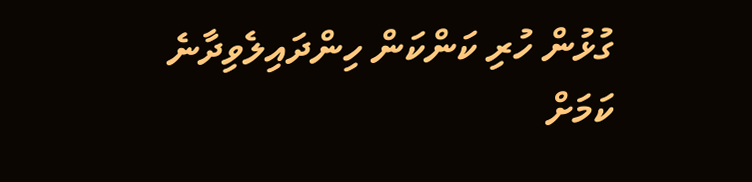ގުޅުން ހުރި ކަންކަން ހިންދައިލެވިދާނެ ކަމަށް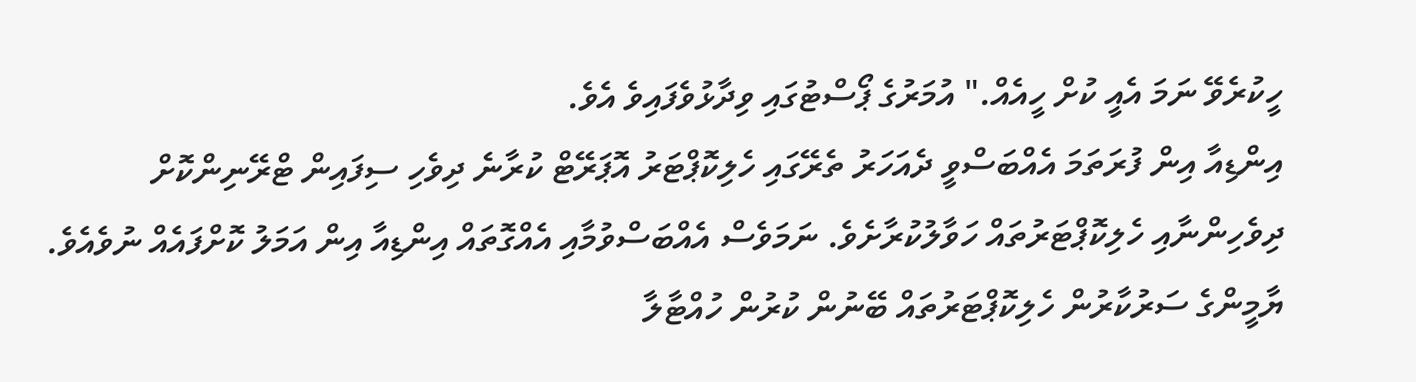ހީކުރެވޭ ނަމަ އެއީ ކުށް ހީއެއް." އުމަރުގެ ޕޯސްޓުގައި ވިދާޅުވެފައިވެ އެވެ.
އިންޑިއާ އިން ފުރަތަމަ އެއްބަސްވީ ދެއަހަރު ތެރޭގައި ހެލިކޮޕްޓަރު އޮޕަރޭޓް ކުރާނެ ދިވެހި ސިފައިން ޓްރޭނިންކޮށް ދިވެހިންނާއި ހެލިކޮޕްޓަރުތައް ހަވާލުކުރާށެވެ. ނަމަވެސް އެއްބަސްވުމާއި އެއްގޮތައް އިންޑިއާ އިން އަމަލު ކޮށްފައެއް ނުވެއެވެ.
ޔާމީންގެ ސަރުކާރުން ހެލިކޮޕްޓަރުތައް ބޭނުން ކުރުން ހުއްޓާލާ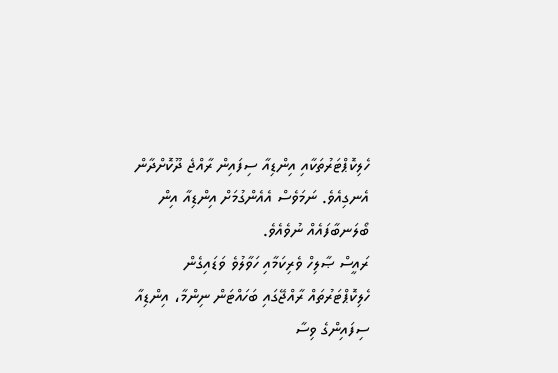ހެލިކޮޕްޓަރުތަކާއި އިންޑިއާ ސިފައިން ރާއްޖެ ދޫކޮށްދާން އެނގިއެވެ. ނަމަވެސް އެއެންގުމަށް އިންޑިއާ އިން ބޯލަނބާފައެއް ނުވެއެވެ.
ރައީސް ޞާލިހް ވެރިކަމާއި ހަވާލުވެ ވަޑައިގެން ހެލިކޮޕްޓަރުތައް ރާއްޖޭގައި ބަހައްޓަން ނިންމާ، އިންޑިއާ ސިފައިންގެ ވިސާ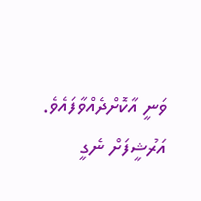ވަނީ އާކޮށްދެއްވާފައެވެ.
އަރުޝީފަށް ނެގީ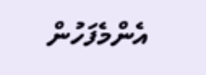އެންމެފަހުން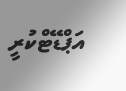އަޕްޑޭޓްކުރީ